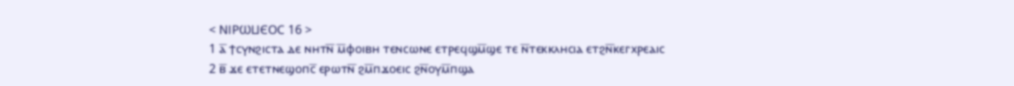< ⲚⲒⲢⲰⳘⲈⲞⲤ 16 >
1 ⲁ̅ ϯⲥⲩⲛϩⲓⲥⲧⲁ ⲇⲉ ⲛⲏⲧⲛ̅ ⲙ̅ⲫⲟⲓⲃⲏ ⲧⲉⲛⲥⲱⲛⲉ ⲉⲧⲣⲉϥϣⲙ̅ϣⲉ ⲧⲉ ⲛ̅ⲧⲉⲕⲕⲗⲏⲥⲓⲁ ⲉⲧϩⲛ̅ⲕⲉⲅⲭⲣⲉⲁⲓⲥ
2 ⲃ̅ ϫⲉ ⲉⲧⲉⲧⲛⲉϣⲟⲡⲥ̅ ⲉⲣⲱⲧⲛ̅ ϩⲙ̅ⲡϫⲟⲉⲓⲥ ϩⲛ̅ⲟⲩⲙ̅ⲡϣⲁ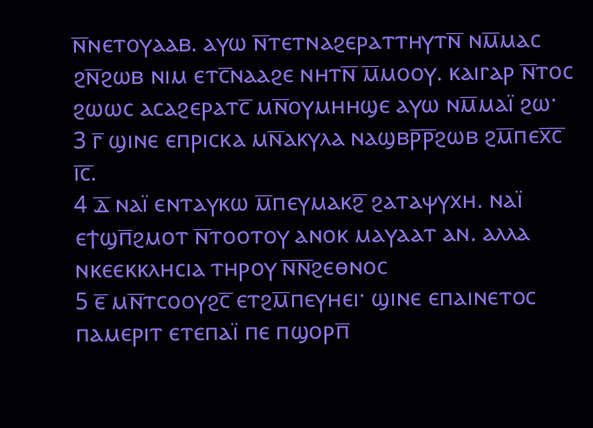ⲛ̅ⲛⲉⲧⲟⲩⲁⲁⲃ. ⲁⲩⲱ ⲛ̅ⲧⲉⲧⲛⲁϩⲉⲣⲁⲧⲧⲏⲩⲧⲛ̅ ⲛⲙ̅ⲙⲁⲥ ϩⲛ̅ϩⲱⲃ ⲛⲓⲙ ⲉⲧⲥ̅ⲛⲁⲁϩⲉ ⲛⲏⲧⲛ̅ ⲙ̅ⲙⲟⲟⲩ. ⲕⲁⲓⲅⲁⲣ ⲛ̅ⲧⲟⲥ ϩⲱⲱⲥ ⲁⲥⲁϩⲉⲣⲁⲧⲥ̅ ⲙⲛ̅ⲟⲩⲙⲏⲏϣⲉ ⲁⲩⲱ ⲛⲙ̅ⲙⲁⲓ̈ ϩⲱ·
3 ⲅ̅ ϣⲓⲛⲉ ⲉⲡⲣⲓⲥⲕⲁ ⲙⲛ̅ⲁⲕⲩⲗⲁ ⲛⲁϣⲃⲣ̅ⲣ̅ϩⲱⲃ ϩⲙ̅ⲡⲉⲭ̅ⲥ̅ ⲓ̅ⲥ̅.
4 ⲇ̅ ⲛⲁⲓ̈ ⲉⲛⲧⲁⲩⲕⲱ ⲙ̅ⲡⲉⲩⲙⲁⲕϩ̅ ϩⲁⲧⲁⲯⲩⲭⲏ. ⲛⲁⲓ̈ ⲉϯϣⲡ̅ϩⲙⲟⲧ ⲛ̅ⲧⲟⲟⲧⲟⲩ ⲁⲛⲟⲕ ⲙⲁⲩⲁⲁⲧ ⲁⲛ. ⲁⲗⲗⲁ ⲛⲕⲉⲉⲕⲕⲗⲏⲥⲓⲁ ⲧⲏⲣⲟⲩ ⲛ̅ⲛ̅ϩⲉⲑⲛⲟⲥ
5 ⲉ̅ ⲙⲛ̅ⲧⲥⲟⲟⲩϩⲥ̅ ⲉⲧϩⲙ̅ⲡⲉⲩⲏⲉⲓ· ϣⲓⲛⲉ ⲉⲡⲁⲓⲛⲉⲧⲟⲥ ⲡⲁⲙⲉⲣⲓⲧ ⲉⲧⲉⲡⲁⲓ̈ ⲡⲉ ⲡϣⲟⲣⲡ̅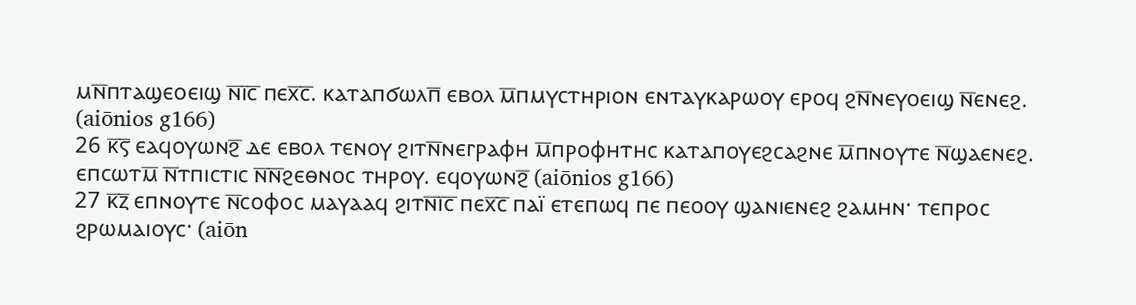ⲙⲛ̅ⲡⲧⲁϣⲉⲟⲉⲓϣ ⲛ̅ⲓ̅ⲥ̅ ⲡⲉⲭ̅ⲥ̅. ⲕⲁⲧⲁⲡϭⲱⲗⲡ̅ ⲉⲃⲟⲗ ⲙ̅ⲡⲙⲩⲥⲧⲏⲣⲓⲟⲛ ⲉⲛⲧⲁⲩⲕⲁⲣⲱⲟⲩ ⲉⲣⲟϥ ϩⲛ̅ⲛⲉⲩⲟⲉⲓϣ ⲛ̅ⲉⲛⲉϩ. (aiōnios g166)
26 ⲕ̅ⲋ̅ ⲉⲁϥⲟⲩⲱⲛϩ̅ ⲇⲉ ⲉⲃⲟⲗ ⲧⲉⲛⲟⲩ ϩⲓⲧⲛ̅ⲛⲉⲅⲣⲁⲫⲏ ⲙ̅ⲡⲣⲟⲫⲏⲧⲏⲥ ⲕⲁⲧⲁⲡⲟⲩⲉϩⲥⲁϩⲛⲉ ⲙ̅ⲡⲛⲟⲩⲧⲉ ⲛ̅ϣⲁⲉⲛⲉϩ. ⲉⲡⲥⲱⲧⲙ̅ ⲛ̅ⲧⲡⲓⲥⲧⲓⲥ ⲛ̅ⲛ̅ϩⲉⲑⲛⲟⲥ ⲧⲏⲣⲟⲩ. ⲉϥⲟⲩⲱⲛϩ̅ (aiōnios g166)
27 ⲕ̅ⲍ̅ ⲉⲡⲛⲟⲩⲧⲉ ⲛ̅ⲥⲟⲫⲟⲥ ⲙⲁⲩⲁⲁϥ ϩⲓⲧⲛ̅ⲓ̅ⲥ̅ ⲡⲉⲭ̅ⲥ̅ ⲡⲁⲓ̈ ⲉⲧⲉⲡⲱϥ ⲡⲉ ⲡⲉⲟⲟⲩ ϣⲁⲛⲓⲉⲛⲉϩ ϩⲁⲙⲏⲛ· ⲧⲉⲡⲣⲟⲥ ϩⲣⲱⲙⲁⲓⲟⲩⲥ· (aiōn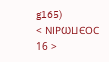g165)
< ⲚⲒⲢⲰⳘⲈⲞⲤ 16 >